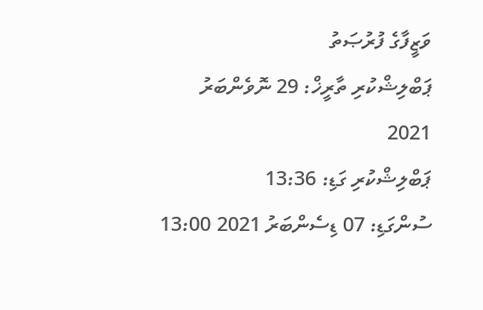ވަޒީފާގެ ފުރުޞަތު
ޕަބްލިޝްކުރި ތާރީޚް: 29 ނޮވެންބަރު 2021
ޕަބްލިޝްކުރި ގަޑި: 13:36
ސުންގަޑި: 07 ޑިސެންބަރު 2021 13:00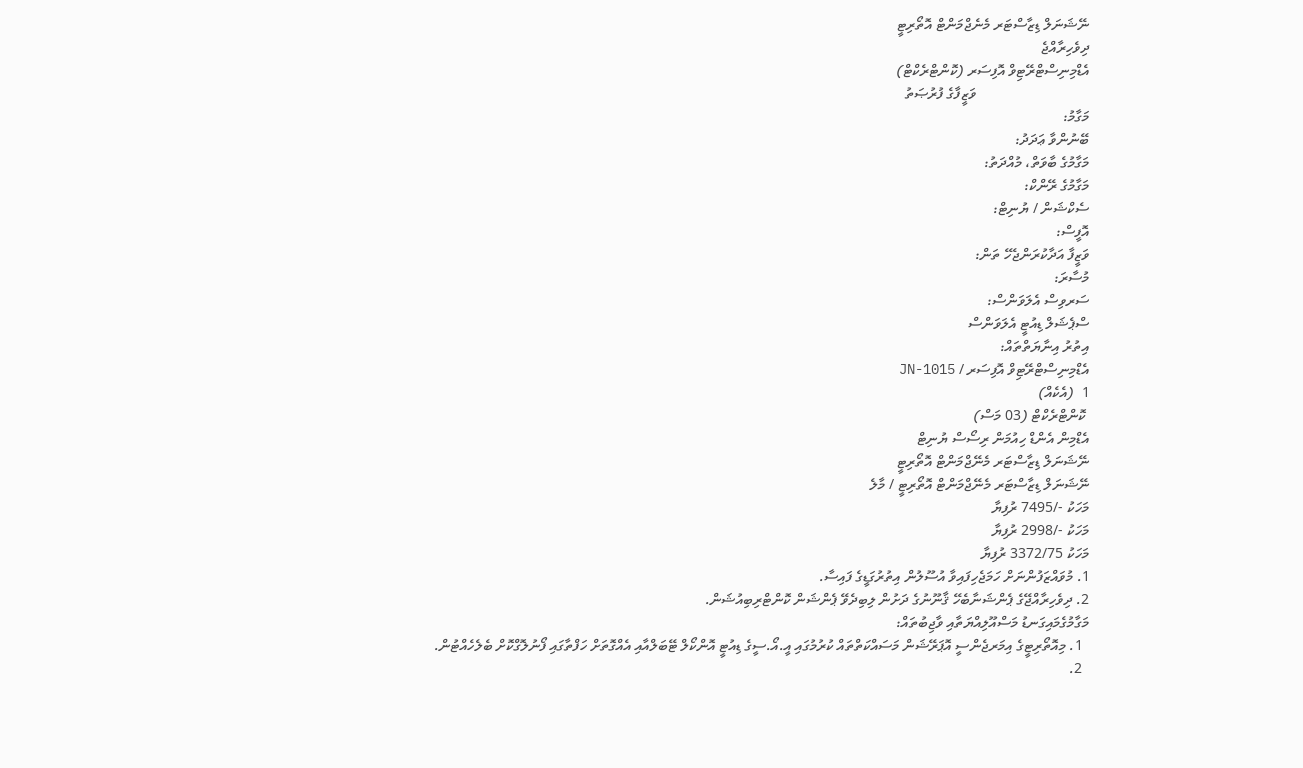ނޭޝަނަލް ޑިޒާސްޓަރ މެނެޖްމަންޓް އޮތޯރިޓީ
ދިވެހިރާއްޖެ
އެޑްމިނިސްޓްރޭޓިވް އޮފިސަރ (ކޮންޓްރެކްޓް)
                               ވަޒީފާގެ ފުރުޞަތު
މަގާމު:
ބޭނުންވާ ޢަދަދު:
މަގާމުގެ ބާވަތް، މުއްދަތު:
މަގާމުގެ ރޭންކް:
ސެކްޝަން / ޔުނިޓް:
އޮފީސް:
ވަޒީފާ އަދާކުރަންޖެހޭ ތަން:
މުސާރަ:
ސަރވިސް އެލަވަންސް:
ސްޕެޝަލް ޑިއުޓީ އެލަވަންސް
އިތުރު އިނާޔަތްތައް:
އެޑްމިނިސްޓްރޭޓިވް އޮފިސަރ / JN-1015
1  (އެކެއް)
 ކޮންޓްރެކްޓް (03 މަސް)
އެޑްމިން އެންޑް ހިއުމަން ރިސޯސް ޔުނިޓް
ނޭޝަނަލް ޑިޒާސްޓަރ މެނޭޖްމަންޓް އޮތޯރިޓީ
ނޭޝަނަލް ޑިޒާސްޓަރ މެނޭޖްމަންޓް އޮތޯރިޓީ / މާލެ
މަހަކު -/7495 ރުފިޔާ
މަހަކު -/2998 ރުފިޔާ
މަހަކު 3372/75 ރުފިޔާ
1. މުވައްޒަފުންނަށް ހަމަޖެހިފައިވާ އުސޫލުން އިތުރުގަޑީގެ ފައިސާ.
2. ދިވެހިރާއްޖޭގެ ޕެންޝަނާބެހޭ ޤާނޫނުގެ ދަށުން ލިބިދެވޭ ޕެންޝަން ކޮންޓްރިބިއުޝަން.
މަގާމުގެމައިގަނޑު މަސްއޫލިއްޔަތާއި ވާޖިބުތައް:
  1. މިއޮތޯރިޓީގެ އިމަރޖެންސީ އޮޕަރޭޝަން މަސައްކަތްތައް ކުރުމުގައި އީ.އޯ.ސީގެ ޑިއުޓީ އޮންކޯލް ޓޭބަލްއާއި އެއްގޮތަށް ހަފްތާގައި ފޯނުލޮގްކޮށް ބެލެހެއްޓުން.
  2.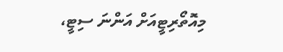މިއޮތޯރިޓީއަށް އަންނަ ސިޓީ،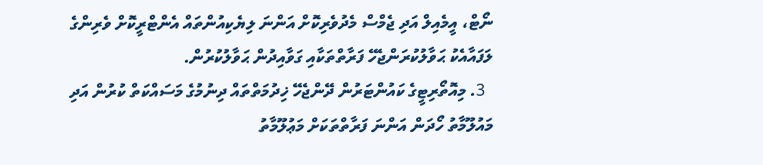ނޯޓް، އީމެއިލް އަދި ޖެމްސް މެދުވެރިކޮށް އަންނަ ލިޔެކިއުންތައް އެންޓްރީކޮށް ވެރިންގެ ލަފައާއެކު ޙަވާލުކުރަންޖެހޭ ފަރާތްތަކާއި ގަވާއިދުން ޙަވާލުކުރުން.
  3. މިއޮތޯރިޓީގެ ކައުންޓަރުން ދޭންޖެހޭ ޚިދުމަތްތައް ދިނުމުގެ މަސައްކަތް ކުރުން އަދި މައުލޫމާތު ހޯދަން އަންނަ ފަރާތްތަކަށް މަޢުލޫމާތު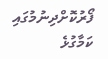ފޯރުކޮށްދިނުމުގައި ކަމާގުޅެ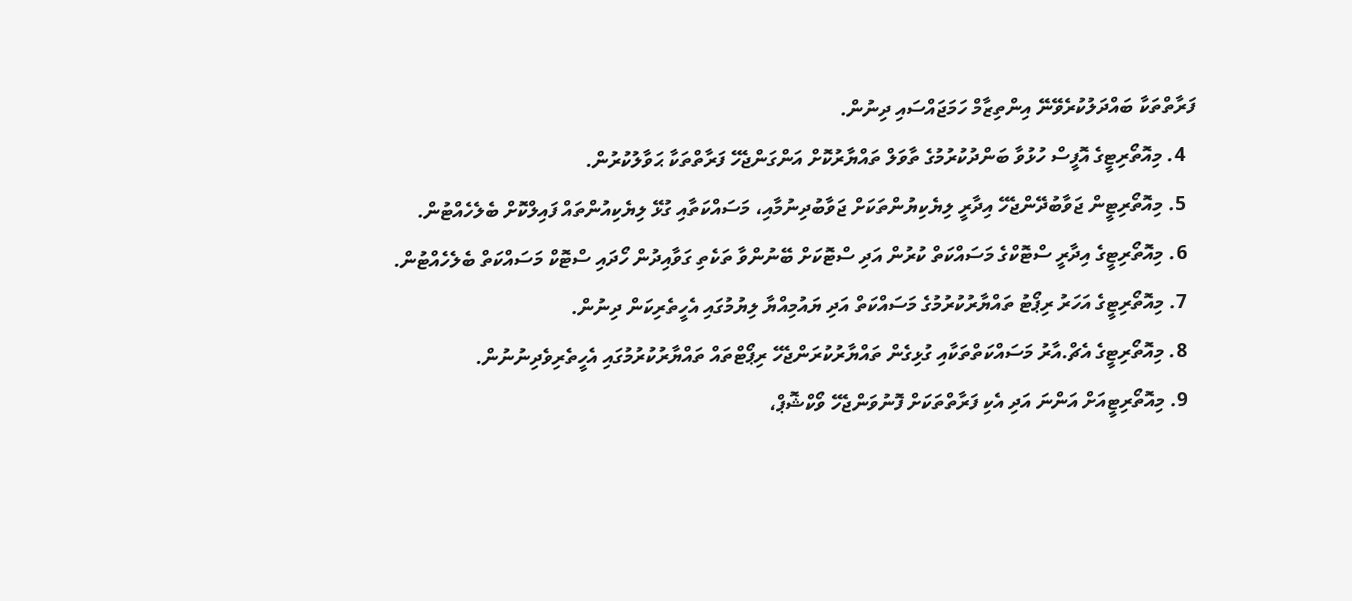ފަރާތްތަކާ ބައްދަލުކުރެވޭނޭ އިންތިޒާމް ހަމަޖައްސައި ދިނުން.
  4. މިއޮތޯރިޓީގެ އޮފީސް ހުޅުވާ ބަންދުކުރުމުގެ ތާވަލް ތައްޔާރުކޮށް އަންގަންޖެހޭ ފަރާތްތަކާ ޙަވާލުކުރުން.
  5. މިއޮތޯރިޓީން ޖަވާބުދޭންޖެހޭ އިދާރީ ލިޔެކިޔުންތަކަށް ޖަވާބުދިނުމާއި، މަސައްކަތާއި ގުޅޭ ލިޔެކިއުންތައް ފައިލްކޮށް ބެލެހެއްޓުން.
  6. މިއޮތޯރިޓީގެ އިދާރީ ސްޓޮކްގެ މަސައްކަތް ކުރުން އަދި ސްޓޮކަށް ބޭނުންވާ ތަކެތި ގަވާއިދުން ހޯދައި ސްޓޮކް މަސައްކަތް ބެލެހެއްޓުން.
  7. މިއޮތޯރިޓީގެ އަހަރު ރިޕޯޓު ތައްޔާރުކުރުމުގެ މަސައްކަތް އަދި ޔައުމިއްޔާ ލިޔުމުގައި އެހީތެރިކަން ދިނުން.
  8. މިއޮތޯރިޓީގެ އެޗް.އާރު މަސައްކަތްތަކާއި ގުޅިގެން ތައްޔާރުކުރަންޖެހޭ ރިޕޯޓްތައް ތައްޔާރުކުރުމުގައި އެހީތެރިވެދިނުނުން.
  9. މިއޮތޯރިޓީއަށް އަންނަ އަދި އެކި ފަރާތްތަކަށް ފޮނުވަންޖެހޭ ވޯކްޝޮޕް،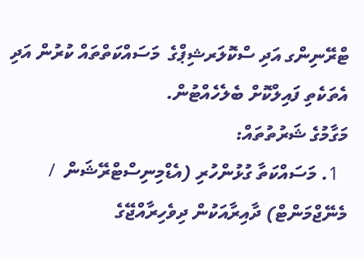ޓްރޭނިންގ އަދި ސްކޮލަރޝިޕްގެ  މަސައްކަތްތައް ކުރުން އަދި އެތަކެތި ފައިލްކޮށް ބެލެހެއްޓުން.
މަގާމުގެ ޝަރުތުތައް:
  1. މަސައްކަތާ ގުޅުންހުރި (އެޑްމިނިސްޓްރޭޝަން  / މެނޭޖްމަންޓް) ދާއިރާއަކުން ދިވެހިރާއްޖޭގެ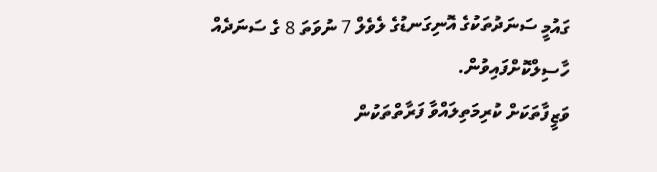ގައުމީ ސަނަދުތަކުގެ އޮނިގަނޑުގެ ލެވެލް 7 ނުވަތަ 8 ގެ ސަނަދެއް ހާސިލްކޮށްފައިވުން.
ވަޒީފާތަކަށް ކުރިމަތިލައްވާ ފަރާތްތަކުން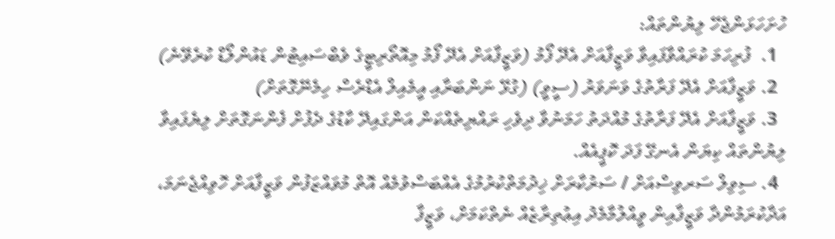ހުށަހަޅަންޖެހޭ ލިޔުންތައް:
  1.  ފުރިހަމަ ކުރައްވާފައިވާ ވަޒީފާއަށް އެދޭ ފޯމު (ވަޒީފާއަށް އެދޭ ފޯމު މިއޮތޯރިޓީގެ ވެބްސައިޓުން ޑައުންލޯޑް ކުރެވޭނެ)
  2. ވަޒީފާއަށް އެދޭ ފަރާތުގެ ވަނަވަރު (ސީވީ) (ގުޅޭ ނަންބަރާއި އީމެއިލް އެޑްރެސް ހިމެނޭގޮތަށް)
  3. ވަޒީފާއަށް އެދޭ ފަރާތުގެ މުއްދަތު ހަމަނުވާ ދިވެހި ރައްޔިތެއްކަން އަންގައިދޭ ކާޑުގެ ދެފުށް ފެންނަގޮތަށް ލިޔެފައިވާ ލިޔުންތައް ކިޔަން އެނގޭ ފަދަ ކޮޕީއެއް.
  4. ސިވިލް ސަރވިސްއަށް / ސަރުކާރަށް ޚިދުމަތްކުރުމުގެ އެއްބަސްވުމެއް އޮތް މުވައްޒަފުން ވަޒީފާއަށް ހޮވިއްޖެނަމަ، އަދާކުރަމުންދާ ވަޒީފާއިން ވީއްލުމާމެދު އިޢުތިރާޒެއް ނެތްކަމަށް، ވަޒީފާ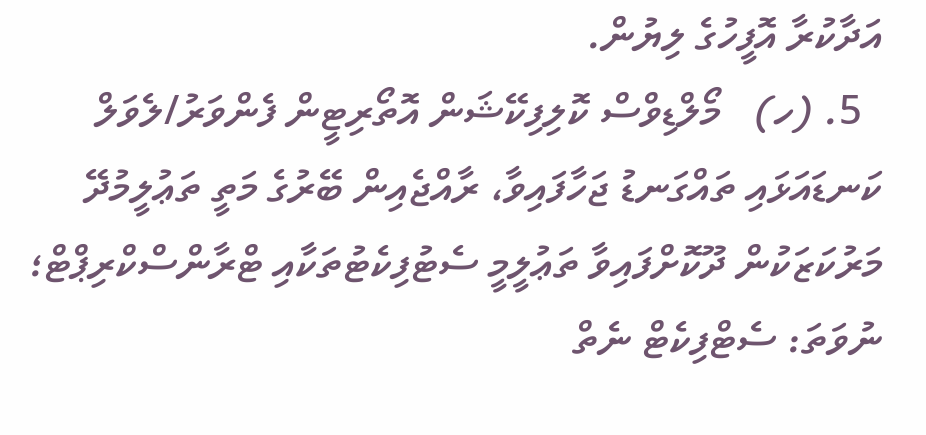އަދާކުރާ އޮފީހުގެ ލިޔުން.
  5. (ހ)   މޯލްޑިވްސް ކޮލިފިކޭޝަން އޮތޯރިޓީން ފެންވަރު/ލެވަލް ކަނޑައަޅައި ތައްގަނޑު ޖަހާފައިވާ، ރާއްޖެއިން ބޭރުގެ މަތީ ތަޢުލީމުދޭ މަރުކަޒަކުން ދޫކޮށްފައިވާ ތަޢުލީމީ ސެޓުފިކެޓުތަކާއި ޓްރާންސްކްރިޕްޓް؛ ނުވަތަ: ސެޓްފިކެޓް ނެތް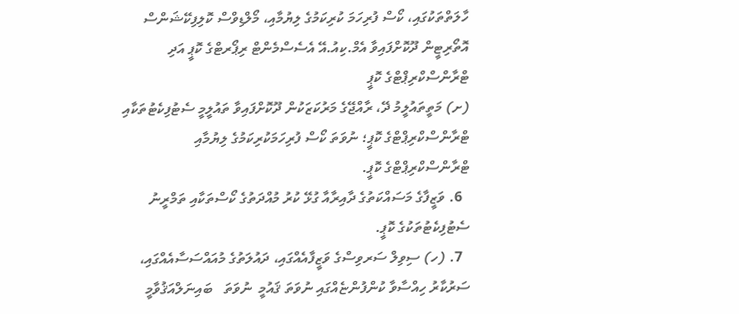ހާލަތްތަކުގައި، ކޯސް ފުރިހަމަ ކުރިކަމުގެ ލިޔުމާއި، މޯލްޑިވްސް ކޮލިފިކޭޝަންސް އޮތޯރިޓީން ދޫކޮށްފައިވާ އެމް.ކިއު.އޭ އެސެސްމެންޓް ރިޕޯރޓްގެ ކޮޕީ އަދި ޓްރާންސްކްރިޕްޓްގެ ކޮޕީ
(ށ) މަތީތައުލީމު ދޭ، ރާއްޖޭގެ މަރުކަޒަކުން ދޫކޮށްފައިވާ ތައުލީމީ ސެޓުފިކެޓުތަކާއި ޓްރާންސްކްރިޕްޓްގެ ކޮޕީ؛ ނުވަތަ ކޯސް ފުރިހަމަކުރިކަމުގެ ލިޔުމާއި ޓްރާންސްކްރިޕްޓްގެ ކޮޕީ.
  6. ވަޒީފާގެ މަސައްކަތުގެ ދާއިރާއާ ގުޅޭ ކުރު މުއްދަތުގެ ކޯސްތަކާއި ތަމްރީނު ސެޓުފިކެޓުތަކުގެ ކޮޕީ.
  7. (ހ) ސިވިލް ސަރވިސްގެ ވަޒީފާއެއްގައި، ދައުލަތުގެ މުއައްސަސާއެއްގައި، ސަރުކާރު ހިއްސާވާ ކުންފުންޏެއްގައި ނުވަތަ ޤައުމީ  ނުވަތަ   ބައިނަލްއަޤުވާމީ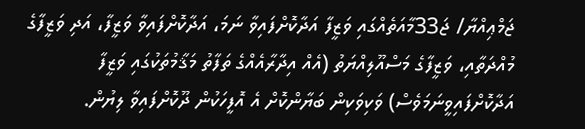ޖަމްޢިއްޔާ/ ޖަ33މާއަތެއްގައި ވަޒީފާ އަދާކޮށްފައިވާ ނަމަ، އަދާކޮށްފައިވާ ވަޒީފާ، އަދި ވަޒީފާގެ މުއްދަތާއި، ވަޒީފާގެ މަސްއޫލިއްޔަތު (އެއް އިދާރާއެއްގެ ތަފާތު މަޤާމުތަކުގައި ވަޒީފާ އަދާކޮށްފައިވީނަމަވެސް) ވަކިވަކިން ބަޔާންކޮށް އެ އޮފީހަކުން ދޫކޮށްފައިވާ ލިޔުން.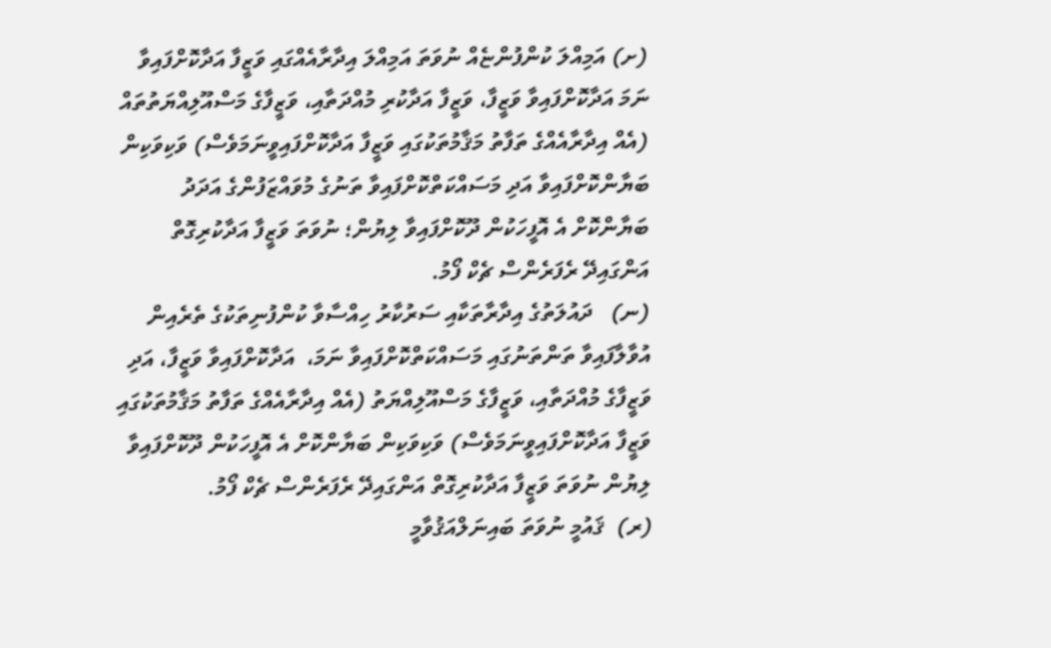(ށ) އަމިއްލަ ކުންފުންޏެއް ނުވަތަ އަމިއްލަ އިދާރާއެއްގައި ވަޒީފާ އަދާކޮށްފައިވާ ނަމަ އަދާކޮށްފައިވާ ވަޒީފާ، ވަޒީފާ އަދާކުރި މުއްދަތާއި، ވަޒީފާގެ މަސްއޫލިއްޔަތުތައް (އެއް އިދާރާއެއްގެ ތަފާތު މަޤާމުތަކުގައި ވަޒީފާ އަދާކޮށްފައިވީނަމަވެސް) ވަކިވަކިން ބަޔާންކޮށްފައިވާ އަދި މަސައްކަތްކޮށްފައިވާ ތަނުގެ މުވައްޒަފުންގެ އަދަދު ބަޔާންކޮށް އެ އޮފީހަކުން ދޫކޮށްފައިވާ ލިޔުން؛ ނުވަތަ ވަޒީފާ އަދާކުރިގޮތް އަންގައިދޭ ރެފަރެންސް ޗެކް ފޯމު.
(ނ)   ދައުލަތުގެ އިދާރާތަކާއި ސަރުކާރު ހިއްސާވާ ކުންފުނިތަކުގެ ތެރެއިން އުވާލާފައިވާ ތަންތަނުގައި މަސައްކަތްކޮށްފައިވާ ނަމަ،  އަދާކޮށްފައިވާ ވަޒީފާ، އަދި ވަޒީފާގެ މުއްދަތާއި، ވަޒީފާގެ މަސްއޫލިއްޔަތު (އެއް އިދާރާއެއްގެ ތަފާތު މަޤާމުތަކުގައި ވަޒީފާ އަދާކޮށްފައިވީނަމަވެސް) ވަކިވަކިން ބަޔާންކޮށް އެ އޮފީހަކުން ދޫކޮށްފައިވާ ލިޔުން ނުވަތަ ވަޒީފާ އަދާކުރިގޮތް އަންގައިދޭ ރެފަރެންސް ޗެކް ފޯމު.
(ރ)  ޤައުމީ ނުވަތަ ބައިނަލްއަޤުވާމީ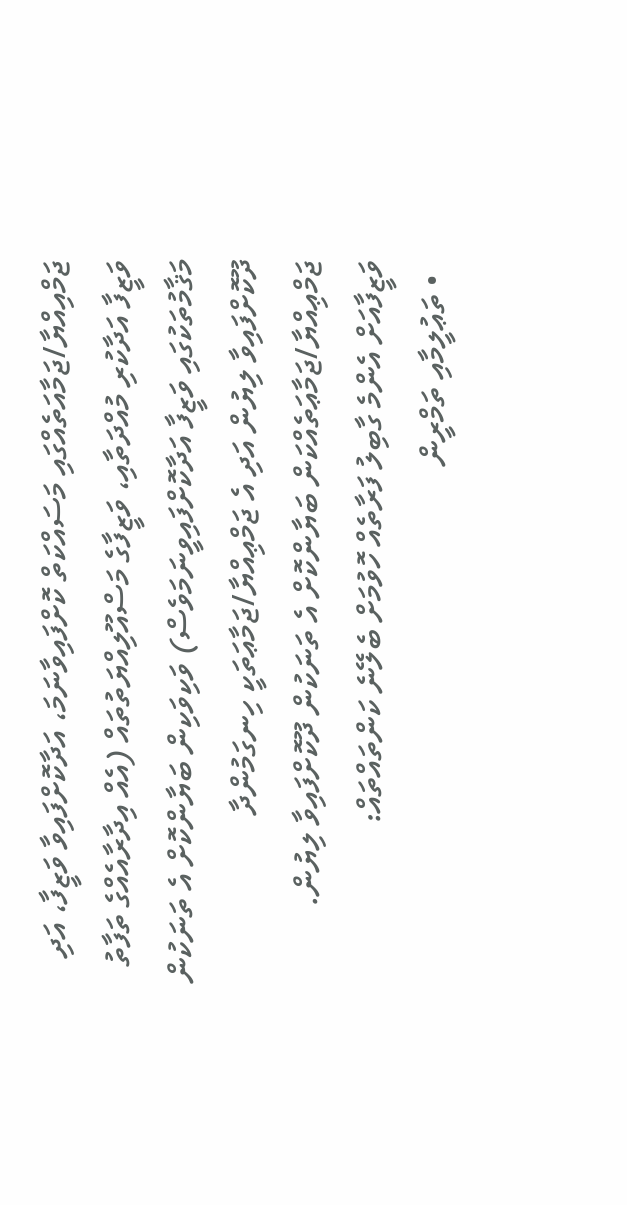ޖަމްއިއްޔާ/ޖަމާއަތެއްގައި މަސައްކަތް ކޮށްފައިވާނަމަ، އަދާކޮށްފައިވާ ވަޒީފާ، އަދި ވަޒީފާ އަދާކުރި މުއްދަތާއި، ވަޒީފާގެ މަސްއޫލިއްޔަތުތައް (އެއް އިދާރާއެއްގެ ތަފާތު މަޤާމުތަކުގައި ވަޒީފާ އަދާކޮށްފައިވީނަމަވެސް) ވަކިވަކިން ބަޔާންކޮށް އެ ތަނަކުން ދޫކޮށްފައިވާ ލިޔުން އަދި އެ ޖަމްޢިއްޔާ/ޖަމާޢަތަކީ ހިނގަމުންދާ ޖަމްޢިއްޔާ/ޖަމާޢަތެއްކަން ބަޔާންކޮށް އެ ތަނަކުން ދޫކޮށްފައިވާ ލިޔުން.
ވަޒީފާއަށް އެންމެ ގާބިލު ފަރާތެއް ހޮވުމަށް ބެލޭނެ ކަންތައްތައް:
  • ތަޢުލީމާއި ތަމްރީން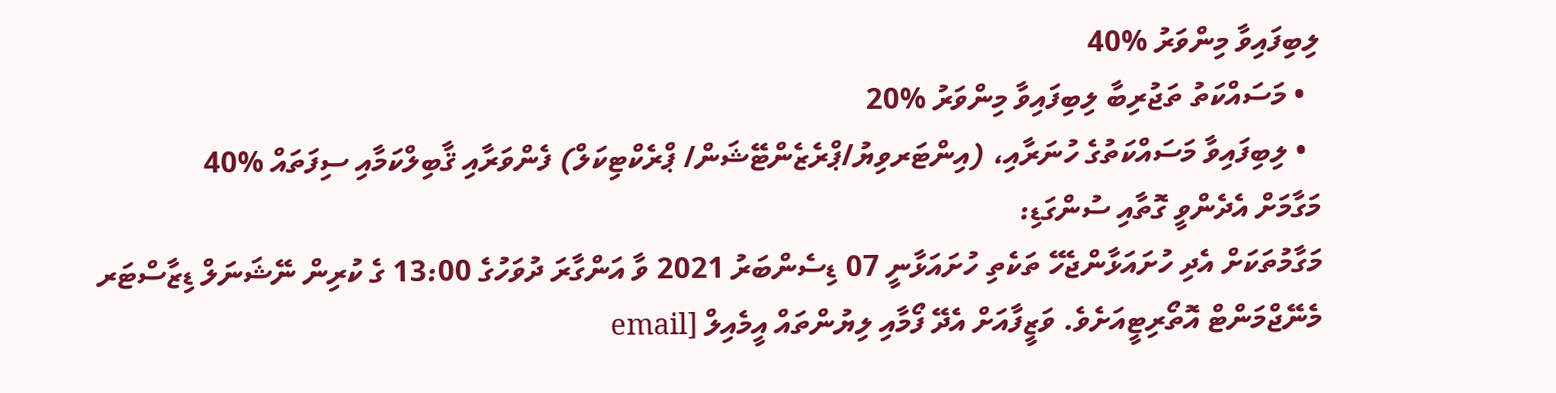ލިބިފައިވާ މިންވަރު %40
  • މަސައްކަތު ތަޖުރިބާ ލިބިފައިވާ މިންވަރު %20
  • ލިބިފައިވާ މަސައްކަތުގެ ހުނަރާއި، (އިންޓަރވިޔު/ޕްރެޒެންޓޭޝަން/ ޕްރެކްޓިކަލް) ފެންވަރާއި ޤާބިލްކަމާއި ސިފަތައް %40
މަގާމަށް އެދެންވީ ގޮތާއި ސުންގަޑި:
މަގާމުތަކަށް އެދި ހުށައަޅާންޖެހޭ ތަކެތި ހުށައަޅާނީ 07 ޑިސެންބަރު 2021 ވާ އަންގާރަ ދުވަހުގެ 13:00 ގެ ކުރިން ނޭޝަނަލް ޑިޒާސްޓަރ މެނޭޖްމަންޓް އޮތޯރިޓީއަށެވެ. ވަޒީފާއަށް އެދޭ ފޯމާއި ލިޔުންތައް އީމެއިލް [email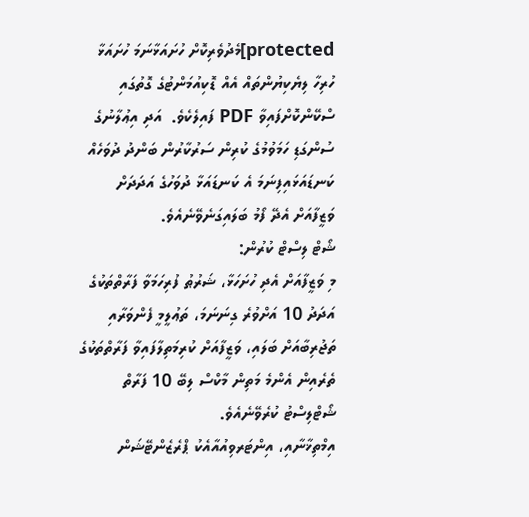protected]މެދުވެރިކޮށް ހުށައަޅާނަމަ ހުށައަޅާ ހުރިހާ ލިޔެކިޔުންތައް އެއް ޑޮކިއުމަންޓުގެ ގޮތުގައި ސްކޭންކޮށްފައިވާ PDF ފައިލެކެވެ.  އަދި އިޢުލާނުގެ ސުންގަޑި ހަމަވުމުގެ ކުރިން ސަރުކާރުން ބަންދު ދުވަހެއް ކަނޑައަޅައިފިނަމަ އެ ކަނޑައަޅާ ދުވަހުގެ އަދަދަށް ވަޒީފާއަށް އެދޭ ފޯމު ބަލައިގަނެވޭނެއެވެ.
ޝޯޓް ލިސްޓް ކުރުން:
މި ވަޒީފާއަށް އެދި ހުށަހަޅާ، ޝަރުޠު ފުރިހަމަވާ ފަރާތްތަކުގެ އަދަދު 10 އަށްވުރެ ގިނަނަމަ، ތަޢުލީމީ ފެންވަރާއި ތަޖުރިބާއަށް ބަލައި، ވަޒީފާއަށް ކުރިމަތިލާފައިވާ ފަރާތްތަކުގެ ތެރެއިން އެންމެ މަތިން މާކްސް ލިބޭ 10 ފަރާތް ޝޯޓްލިސްޓު ކުރެވޭނެއެވެ.
އިމްތިޚާނާއި، އިންޓަރވިއުއާއެކު ޕްރެޒެންޓޭޝަން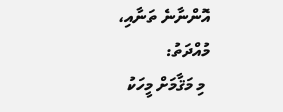އޮންނާނެ ތަނާއި، މުއްދަތު:
 މި މަޤާމަށް މީހަކު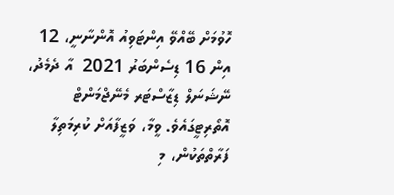ހޮވުމަށް ބޭއްވޭ އިންޓަވިއު އޮންނާނީ، 12 އިން 16 ޑިސެންބަރު 2021  އާ ދެމެދު،   ނޭޝަނަލް ޑިޒާސްޓަރ މެނޭޖްމަންޓް އޮތޯރިޓީގައެވެ. ވީމާ، ވަޒީފާއަށް ކުރިމަތިލާ ފަރާތްތަކުން، މި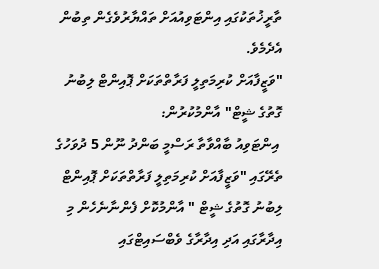ތާރީޚުތަކުގައި އިންޓަވިއުއަށް ތައްޔާރުވެގެން ތިބުން އެދެމެވެ.
"ވަޒީފާއަށް ކުރިމަތިލީ ފަރާތްތަކަށް ޕޮއިންޓް ލިބުނު ގޮތުގެ ޝީޓް" އާންމުކުރުން:
 އިންޓަވިއު ބާއްވާތާ ރަސްމީ ބަންދު ނޫން 5 ދުވަހުގެ ތެރޭގައި "ވަޒީފާއަށް ކުރިމަތިލީ ފަރާތްތަކަށް ޕޮއިންޓް ލިބުނު ގޮތުގެ ޝީޓް " އާންމުކޮށް ފެންނާނެހެން މި އިދާރާގައި އަދި އިދާރާގެ ވެބްސައިޓްގައި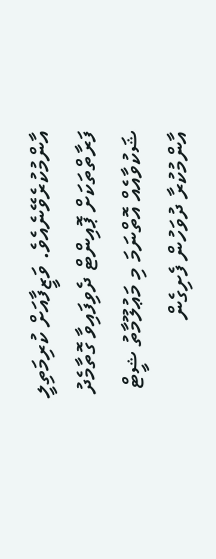އާންމުކުރެވޭނެއެވެ. ވަޒީފާއަށް ކުރިމަތިލީ ފަރާތްތަކަށް ޕޮއިންޓް ދެވިފައިވާ ގޮތާމެދު ޝަކުވާއެއް އޮތްނަމަ މި މަޢުލޫމާތު ޝީޓް އާންމުކުރާ ދުވަހުން ފެށިގެން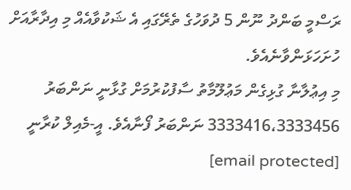ރަސްމީ ބަންދު ނޫން 5 ދުވަހުގެ ތެރޭގައި އެ ޝަކުވާއެއް މި އިދާރާއަށް ހުށަހަޅަންވާނެއެވެ.
މި އިޢުލާނާ ގުޅިގެން މަޢުލޫމާތު ސާފުކުރުމަށް ގުޅާނީ ނަންބަރު 3333416،3333456 ނަންބަރު ފޯނާއެވެ. އީ-މެއިލް ކުރާނީ  [email protected]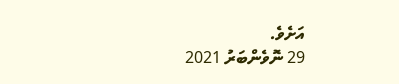އަށެވެ.
29 ނޮވެންބަރު 2021